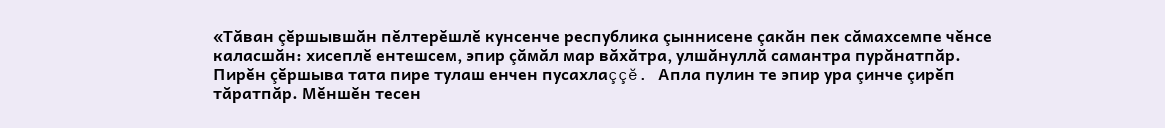«Тăван çĕршывшăн пĕлтерĕшлĕ кунсенче республика çыннисене çакăн пек сăмахсемпе чĕнсе каласшăн: хисеплĕ ентешсем, эпир çăмăл мар вăхăтра, улшăнуллă самантра пурăнатпăр. Пирĕн çĕршыва тата пире тулаш енчен пусахлаççĕ. Апла пулин те эпир ура çинче çирĕп тăратпăр. Мĕншĕн тесен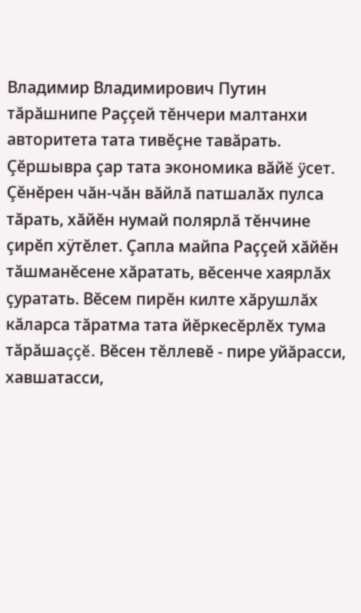Владимир Владимирович Путин тăрăшнипе Раççей тĕнчери малтанхи авторитета тата тивĕçне тавăрать. Çĕршывра çар тата экономика вăйĕ ÿсет. Çĕнĕрен чăн-чăн вăйлă патшалăх пулса тăрать, хăйĕн нумай полярлă тĕнчине çирĕп хÿтĕлет. Çапла майпа Раççей хăйĕн тăшманĕсене хăратать, вĕсенче хаярлăх çуратать. Вĕсем пирĕн килте хăрушлăх кăларса тăратма тата йĕркесĕрлĕх тума тăрăшаççĕ. Вĕсен тĕллевĕ - пире уйăрасси, хавшатасси,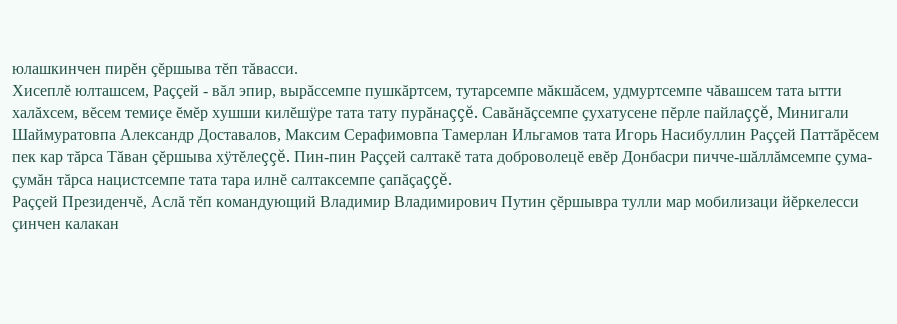юлашкинчен пирĕн çĕршыва тĕп тăвасси.
Хисеплĕ юлташсем, Раççей - вăл эпир, вырăссемпе пушкăртсем, тутарсемпе мăкшăсем, удмуртсемпе чăвашсем тата ытти халăхсем, вĕсем темиçе ĕмĕр хушши килĕшÿре тата тату пурăнаççĕ. Савăнăçсемпе çухатусене пĕрле пайлаççĕ, Минигали Шаймуратовпа Александр Доставалов, Максим Серафимовпа Тамерлан Ильгамов тата Игорь Насибуллин Раççей Паттăрĕсем пек кар тăрса Тăван çĕршыва хÿтĕлеççĕ. Пин-пин Раççей салтакĕ тата доброволецĕ евĕр Донбасри пичче-шăллăмсемпе çума-çумăн тăрса нацистсемпе тата тара илнĕ салтаксемпе çапăçаççĕ.
Раççей Президенчĕ, Аслă тĕп командующий Владимир Владимирович Путин çĕршывра тулли мар мобилизаци йĕркелесси çинчен калакан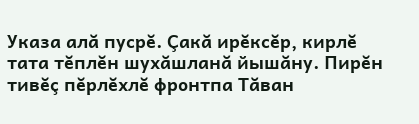Указа алă пусрĕ. Çакă ирĕксĕр, кирлĕ тата тĕплĕн шухăшланă йышăну. Пирĕн тивĕç пĕрлĕхлĕ фронтпа Тăван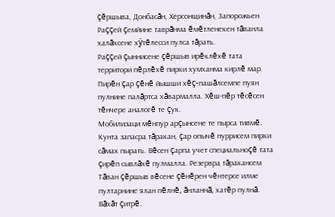çĕршыва, Донбасăн, Херсонщинăн, Запорожьен Раççей çемйине таврăнма ĕмĕтленекен тăванла халăхсене хÿтĕлесси пулса тăрать.
Раççей çыннисене çĕршыв ирĕклĕхĕ тата территори пĕрлĕхĕ пирки хумханма кирлĕ мар. Пирĕн çар çĕнĕ йышши хĕç-пашăлсемпе пуян пулнине палăртса хăвармалла. Хĕш-пĕр тĕсĕсен тĕнчере аналогĕ те çук.
Мобилизаци мĕнпур арçынсене те пырса тивмĕ. Кунта запасра тăракан, çар опычĕ пуррисем пирки сăмах пырать. Вĕсен çарпа учет специальноçĕ тата çирĕп сывлăхĕ пулмалла. Резервра тăракансем Тăван çĕршыв вĕсене çĕнĕрен чĕнтерсе илме пултарнине ялан пĕлнĕ, ăнланнă, хатĕр пулнă. Вăхăт çитрĕ.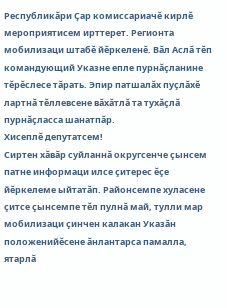Республикăри Çар комиссариачĕ кирлĕ мероприятисем ирттерет. Регионта мобилизаци штабĕ йĕркеленĕ. Вăл Аслă тĕп командующий Указне епле пурнăçланине тĕрĕслесе тăрать. Эпир патшалăх пуçлăхĕ лартнă тĕллевсене вăхăтлă та тухăçлă пурнăçласса шанатпăр.
Хисеплĕ депутатсем!
Сиртен хăвăр суйланнă округсенче çынсем патне информаци илсе çитерес ĕçе йĕркелеме ыйтатăп. Районсемпе хуласене çитсе çынсемпе тĕл пулнă май, тулли мар мобилизаци çинчен калакан Указăн положенийĕсене ăнлантарса памалла, ятарлă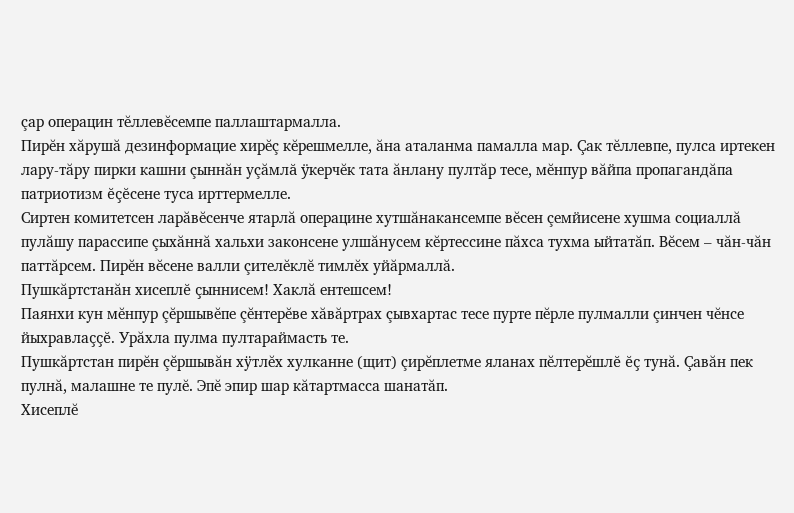çар операцин тĕллевĕсемпе паллаштармалла.
Пирĕн хăрушă дезинформацие хирĕç кĕрешмелле, ăна аталанма памалла мар. Çак тĕллевпе, пулса иртекен лару-тăру пирки кашни çыннăн уçăмлă ÿкерчĕк тата ăнлану пултăр тесе, мĕнпур вăйпа пропагандăпа патриотизм ĕçĕсене туса ирттермелле.
Сиртен комитетсен ларăвĕсенче ятарлă операцине хутшăнакансемпе вĕсен çемйисене хушма социаллă пулăшу парассипе çыхăннă хальхи законсене улшăнусем кĕртессине пăхса тухма ыйтатăп. Вĕсем – чăн-чăн паттăрсем. Пирĕн вĕсене валли çителĕклĕ тимлĕх уйăрмаллă.
Пушкăртстанăн хисеплĕ çыннисем! Хаклă ентешсем!
Паянхи кун мĕнпур çĕршывĕпе çĕнтерĕве хăвăртрах çывхартас тесе пурте пĕрле пулмалли çинчен чĕнсе йыхравлаççĕ. Урăхла пулма пултараймасть те.
Пушкăртстан пирĕн çĕршывăн хÿтлĕх хулканне (щит) çирĕплетме яланах пĕлтерĕшлĕ ĕç тунă. Çавăн пек пулнă, малашне те пулĕ. Эпĕ эпир шар кăтартмасса шанатăп.
Хисеплĕ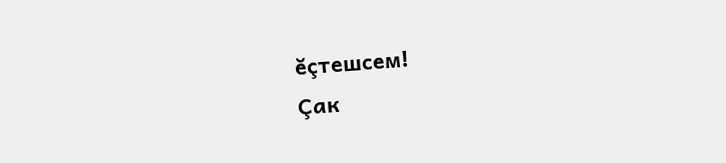ĕçтешсем!
Çак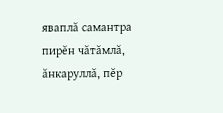яваплă самантра пирĕн чăтăмлă, ăнкаруллă, пĕр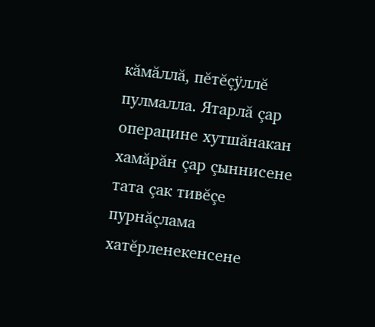кăмăллă, пĕтĕçÿллĕ пулмалла. Ятарлă çар операцине хутшăнакан хамăрăн çар çыннисене тата çак тивĕçе пурнăçлама хатĕрленекенсене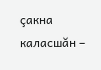çакна каласшăн –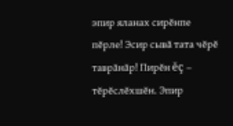эпир яланах сирĕнпе пĕрле! Эсир сывă тата чĕрĕ таврăнăр! Пирĕн ĕç – тĕрĕслĕхшĕн. Эпир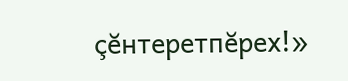çĕнтеретпĕрех!»